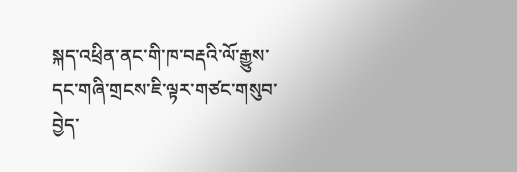སྐད་འཕྲིན་ནང་གི་ཁ་བརྡའི་ལོ་རྒྱུས་དང་གཞི་གྲངས་ཇི་ལྟར་གཙང་གསུབ་བྱེད་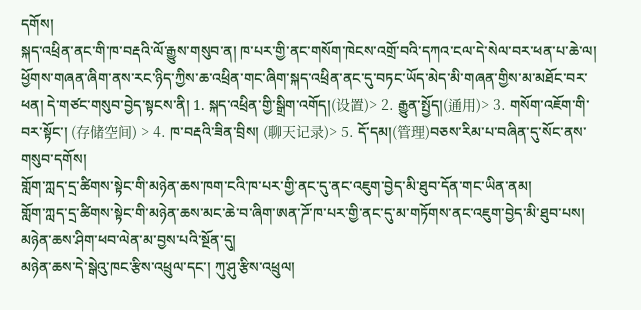དགོས།
སྐད་འཕྲིན་ནང་གི་ཁ་བརྡའི་ལོ་རྒྱུས་གསུབ་ན། ཁ་པར་གྱི་ནང་གསོག་ཁེངས་འགྲོ་བའི་དཀའ་ངལ་དེ་སེལ་བར་ཕན་པ་ཆེ་ལ། ཕྱོགས་གཞན་ཞིག་ནས་རང་ཉིད་ཀྱིས་ཆ་འཕྲིན་གང་ཞིག་སྐད་འཕྲིན་ནང་དུ་བཏང་ཡོད་མེད་མི་གཞན་གྱིས་མ་མཐོང་བར་ཕན། དེ་གཙང་གསུབ་བྱེད་སྟངས་ནི། 1. སྐད་འཕྲིན་གྱི་སྒྲིག་འགོད།(设置)> 2. རྒྱུན་སྤྱོད།(通用)> 3. གསོག་འཇོག་གི་བར་སྟོང་། (存储空间) > 4. ཁ་བརྡའི་ཟིན་བྲིས། (聊天记录)> 5. དོ་དམ།(管理)བཅས་རིམ་པ་བཞིན་དུ་སོང་ནས་གསུབ་དགོས།
གློག་ཀླད་དྲ་ཚིགས་སྟེང་གི་མཉེན་ཆས་ཁག་ངའི་ཁ་པར་གྱི་ནང་དུ་ནང་འཇུག་བྱེད་མི་ཐུབ་དོན་གང་ཡིན་ནམ།
གློག་ཀླད་དྲ་ཚིགས་སྟེང་གི་མཉེན་ཆས་མང་ཆེ་བ་ཞིག་ཨན་ཌོ་ཁ་པར་གྱི་ནང་དུ་མ་གཏོགས་ནང་འཇུག་བྱེད་མི་ཐུབ་པས། མཉེན་ཆས་ཤིག་ཕབ་ལེན་མ་བྱས་པའི་སྔོན་དུ།
མཉེན་ཆས་དེ་སྒེའུ་ཁང་རྩིས་འཕྲུལ་དང་། ཀུ་ཤུ་རྩིས་འཕྲུལ།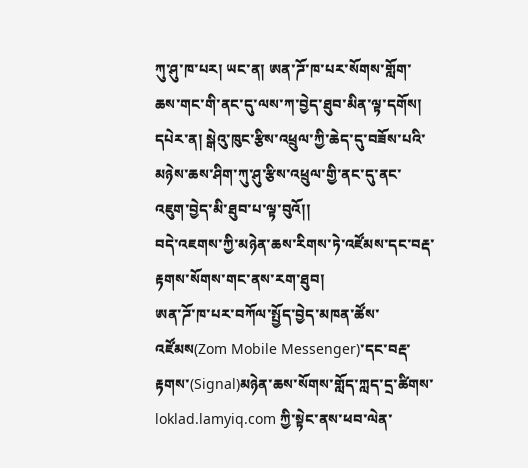ཀུ་ཤུ་ཁ་པར། ཡང་ན། ཨན་ཌོ་ཁ་པར་སོགས་གློག་ཆས་གང་གི་ནང་དུ་ལས་ཀ་བྱེད་ཐུབ་མིན་ལྟ་དགོས།
དཔེར་ན། སྒེའུ་ཁུང་རྩིས་འཕྲུལ་ཀྱི་ཆེད་དུ་བཟོས་པའི་མཉེས་ཆས་ཤིག་ཀུ་ཤུ་རྩིས་འཕྲུལ་གྱི་ནང་དུ་ནང་འཇུག་བྱེད་མི་ཐུབ་པ་ལྟ་བུའོ།།
བདེ་འཇགས་ཀྱི་མཉེན་ཆས་རིགས་ཏེ་འཛོམས་དང་བརྡ་རྟགས་སོགས་གང་ནས་རག་ཐུབ།
ཨན་ཌོ་ཁ་པར་བཀོལ་སྤྱོད་བྱེད་མཁན་ཚོས་འཛོམས(Zom Mobile Messenger)་དང་བརྡ་རྟགས་(Signal)མཉེན་ཆས་སོགས་གློད་ཀླད་དྲ་ཚིགས་ loklad.lamyiq.com ཀྱི་སྟེང་ནས་ཕབ་ལེན་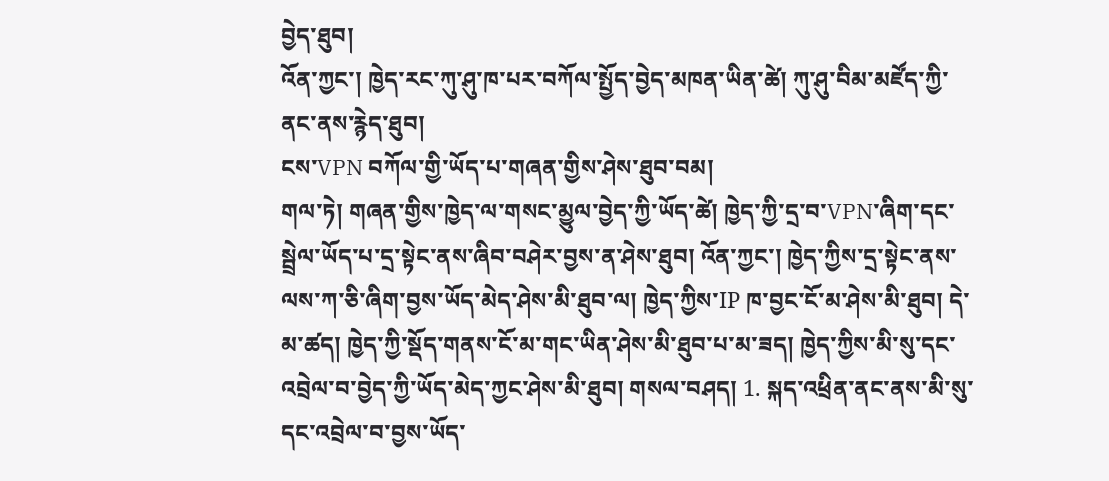བྱེད་ཐུབ།
འོན་ཀྱང་། ཁྱེད་རང་ཀུ་ཤུ་ཁ་པར་བཀོལ་སྤྱོད་བྱེད་མཁན་ཡིན་ཚེ། ཀུ་ཤུ་བིམ་མཛོད་ཀྱི་ནང་ནས་རྙེད་ཐུབ།
ངས་VPN བཀོལ་གྱི་ཡོད་པ་གཞན་གྱིས་ཤེས་ཐུབ་བམ།
གལ་ཏེ། གཞན་གྱིས་ཁྱེད་ལ་གསང་མྱུལ་བྱེད་ཀྱི་ཡོད་ཚེ། ཁྱེད་ཀྱི་དྲ་བ་VPN་ཞིག་དང་སྦྲེལ་ཡོད་པ་དྲ་སྟེང་ནས་ཞིབ་བཤེར་བྱས་ན་ཤེས་ཐུབ། འོན་ཀྱང་། ཁྱེད་ཀྱིས་དྲ་སྟེང་ནས་ལས་ཀ་ཅི་ཞིག་བྱས་ཡོད་མེད་ཤེས་མི་ཐུབ་ལ། ཁྱེད་ཀྱིས་IP ཁ་བྱང་ངོ་མ་ཤེས་མི་ཐུབ། དེ་མ་ཚད། ཁྱེད་ཀྱི་སྡོད་གནས་ངོ་མ་གང་ཡིན་ཤེས་མི་ཐུབ་པ་མ་ཟད། ཁྱེད་ཀྱིས་མི་སུ་དང་འབྲེལ་བ་བྱེད་ཀྱི་ཡོད་མེད་ཀྱང་ཤེས་མི་ཐུབ། གསལ་བཤད། 1. སྐད་འཕྲིན་ནང་ནས་མི་སུ་དང་འབྲེལ་བ་བྱས་ཡོད་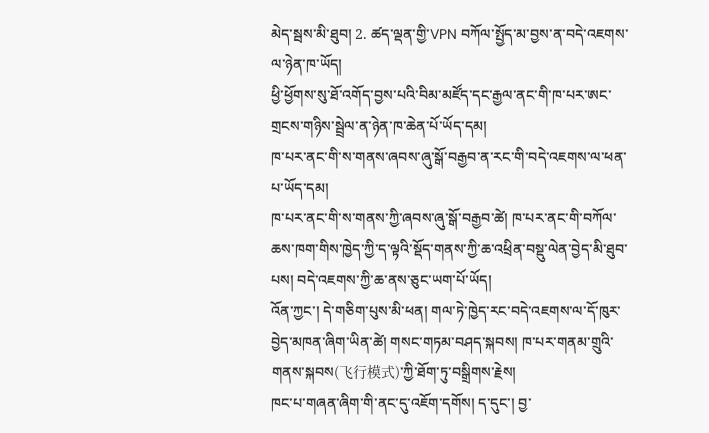མེད་སྦས་མི་ཐུབ། 2. ཚད་ལྡན་གྱི་VPN བཀོལ་སྤྱོད་མ་བྱས་ན་བདེ་འཇགས་ལ་ཉེན་ཁ་ཡོད།
ཕྱི་ཕྱོགས་སུ་ཐོ་འགོད་བྱས་པའི་བིམ་མཛོད་དང་རྒྱལ་ནང་གི་ཁ་པར་ཨང་གྲངས་གཉིས་སྦྲེལ་ན་ཉེན་ཁ་ཆེན་པོ་ཡོད་དམ།
ཁ་པར་ནང་གི་ས་གནས་ཞབས་ཞུ་སྒོ་བརྒྱབ་ན་རང་གི་བདེ་འཇགས་ལ་ཕན་པ་ཡོད་དམ།
ཁ་པར་ནང་གི་ས་གནས་ཀྱི་ཞབས་ཞུ་སྒོ་བརྒྱབ་ཚེ། ཁ་པར་ནང་གི་བཀོལ་ཆས་ཁག་གིས་ཁྱེད་ཀྱི་ད་ལྟའི་སྡོད་གནས་ཀྱི་ཆ་འཕྲིན་བསྡུ་ལེན་བྱེད་མི་ཐུབ་པས། བདེ་འཇགས་ཀྱི་ཆ་ནས་ཅུང་ཡག་པོ་ཡོད།
འོན་ཀྱང་། དེ་གཅིག་པུས་མི་ཕན། གལ་ཏེ་ཁྱེད་རང་བདེ་འཇགས་ལ་དོ་ཁུར་བྱེད་མཁན་ཞིག་ཡིན་ཚེ། གསང་གཏམ་བཤད་སྐབས། ཁ་པར་གནམ་གྲུའི་གནས་སྐབས(飞行模式)་ཀྱི་ཐོག་ཏུ་བསྒྲིགས་རྗེས།
ཁང་པ་གཞན་ཞིག་གི་ནང་དུ་འཇོག་དགོས། ད་དུང་། བྱ་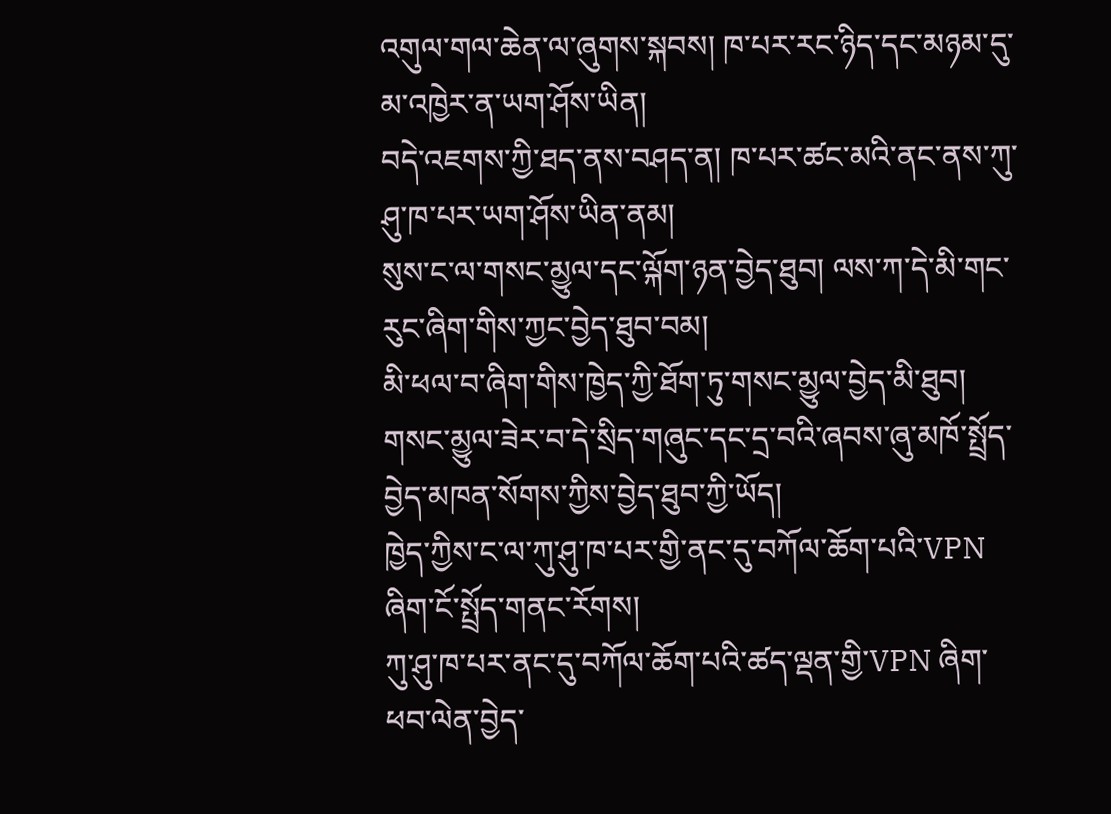འགུལ་གལ་ཆེན་ལ་ཞུགས་སྐབས། ཁ་པར་རང་ཉིད་དང་མཉམ་དུ་མ་འཁྱེར་ན་ཡག་ཤོས་ཡིན།
བདེ་འཇགས་ཀྱི་ཐད་ནས་བཤད་ན། ཁ་པར་ཚང་མའི་ནང་ནས་ཀུ་ཤུ་ཁ་པར་ཡག་ཤོས་ཡིན་ནམ།
སུས་ང་ལ་གསང་མྱུལ་དང་ལྐོག་ཉན་བྱེད་ཐུབ། ལས་ཀ་དེ་མི་གང་རུང་ཞིག་གིས་ཀྱང་བྱེད་ཐུབ་བམ།
མི་ཕལ་བ་ཞིག་གིས་ཁྱེད་ཀྱི་ཐོག་ཏུ་གསང་མྱུལ་བྱེད་མི་ཐུབ། གསང་མྱུལ་ཟེར་བ་དེ་སྲིད་གཞུང་དང་དྲ་བའི་ཞབས་ཞུ་མཁོ་སྤྲོད་བྱེད་མཁན་སོགས་ཀྱིས་བྱེད་ཐུབ་ཀྱི་ཡོད།
ཁྱེད་ཀྱིས་ང་ལ་ཀུ་ཤུ་ཁ་པར་གྱི་ནང་དུ་བཀོལ་ཆོག་པའི་VPN ཞིག་ངོ་སྤྲོད་གནང་རོགས།
ཀུ་ཤུ་ཁ་པར་ནང་དུ་བཀོལ་ཆོག་པའི་ཚད་ལྡན་གྱི་VPN ཞིག་ཕབ་ལེན་བྱེད་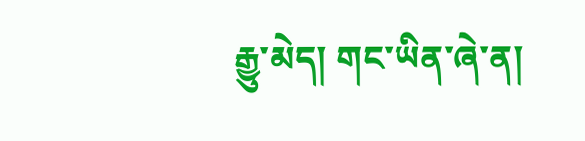རྒྱུ་མེད། གང་ཡིན་ཞེ་ན།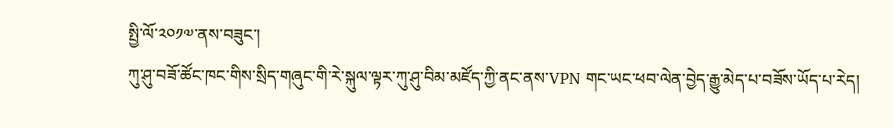སྤྱི་ལོ་༢༠༡༧་ནས་བཟུང་།
ཀུ་ཤུ་བཟོ་ཚོང་ཁང་གིས་སྲིད་གཞུང་གི་རེ་སྐུལ་ལྟར་ཀུ་ཤུ་བིམ་མཛོད་ཀྱི་ནང་ནས་VPN གང་ཡང་ཕབ་ལེན་བྱེད་རྒྱུ་མེད་པ་བཟོས་ཡོད་པ་རེད།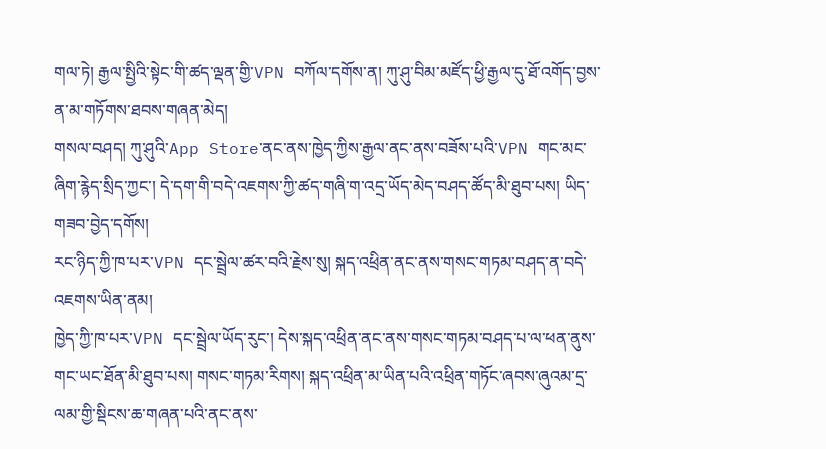གལ་ཏེ། རྒྱལ་སྤྱིའི་སྟེང་གི་ཚད་ལྡན་གྱི་VPN བཀོལ་དགོས་ན། ཀུ་ཤུ་བིམ་མཛོད་ཕྱི་རྒྱལ་དུ་ཐོ་འགོད་བྱས་ན་མ་གཏོགས་ཐབས་གཞན་མེད།
གསལ་བཤད། ཀུ་ཤུའི་App Store་ནང་ནས་ཁྱེད་ཀྱིས་རྒྱལ་ནང་ནས་བཟོས་པའི་VPN གང་མང་ཞིག་རྙེད་སྲིད་ཀྱང་། དེ་དག་གི་བདེ་འཇགས་ཀྱི་ཚད་གཞི་ག་འདྲ་ཡོད་མེད་བཤད་ཚོད་མི་ཐུབ་པས། ཡིད་གཟབ་བྱེད་དགོས།
རང་ཉིད་ཀྱི་ཁ་པར་VPN དང་སྦྲེལ་ཚར་བའི་རྗེས་སུ། སྐད་འཕྲིན་ནང་ནས་གསང་གཏམ་བཤད་ན་བདེ་འཇགས་ཡིན་ནམ།
ཁྱེད་ཀྱི་ཁ་པར་VPN དང་སྦྲེལ་ཡོད་རུང་། དེས་སྐད་འཕྲིན་ནང་ནས་གསང་གཏམ་བཤད་པ་ལ་ཕན་ནུས་གང་ཡང་ཐོན་མི་ཐུབ་པས། གསང་གཏམ་རིགས། སྐད་འཕྲིན་མ་ཡིན་པའི་འཕྲིན་གཏོང་ཞབས་ཞུའམ་དྲ་ལམ་གྱི་སྡིངས་ཆ་གཞན་པའི་ནང་ནས་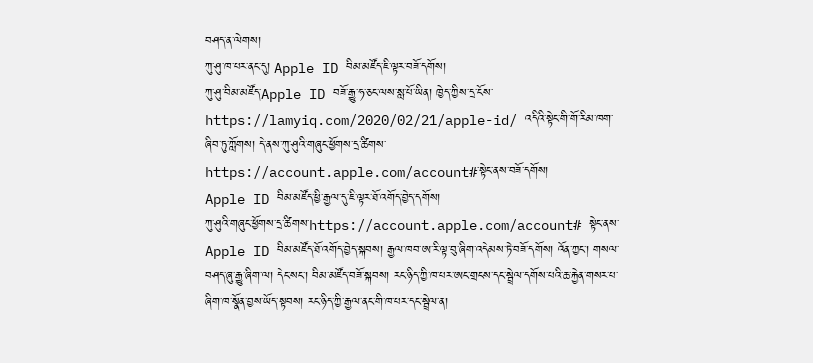བཤད་ན་ལེགས།
ཀུ་ཤུ་ཁ་པར་ནང་དུ། Apple ID བིམ་མཛོད་ཇི་ལྟར་བཟོ་དགོས།
ཀུ་ཤུ་བིམ་མཛོད་Apple ID བཟོ་རྒྱུ་ཧ་ཅང་ལས་སླ་པོ་ཡིན། ཁྱེད་ཀྱིས་དྲ་ངོས་https://lamyiq.com/2020/02/21/apple-id/ འདིའི་སྟེང་གི་གོ་རིམ་ཁག་ཞིབ་ཏུ་ཀློགས། དེ་ནས་ཀུ་ཤུའི་གཞུང་ཕྱོགས་དྲ་ཚིགས་https://account.apple.com/account#་སྟེང་ནས་བཟོ་དགོས།
Apple ID བིམ་མཛོད་ཕྱི་རྒྱལ་དུ་ཇི་ལྟར་ཐོ་འགོད་བྱེད་དགོས།
ཀུ་ཤུའི་གཞུང་ཕྱོགས་དྲ་ཚིགས་https://account.apple.com/account# སྟེང་ནས་Apple ID བིམ་མཛོད་ཐོ་འགོད་བྱེད་སྐབས། རྒྱལ་ཁབ་ཨ་རི་ལྟ་བུ་ཞིག་འདེམས་ཏེ་བཟོ་དགོས། འོན་ཀྱང་། གསལ་བཤད་ཞུ་རྒྱུ་ཞིག་ལ། དེང་སང་། བིམ་མཛོད་བཟོ་སྐབས། རང་ཉིད་ཀྱི་ཁ་པར་ཨང་གྲངས་དང་སྦྲེལ་དགོས་པའི་ཆ་རྐྱེན་གསར་པ་ཞིག་ཁ་སྣོན་བྱས་ཡོད་སྟབས། རང་ཉིད་ཀྱི་རྒྱལ་ནང་གི་ཁ་པར་དང་སྦྲེལ་ན།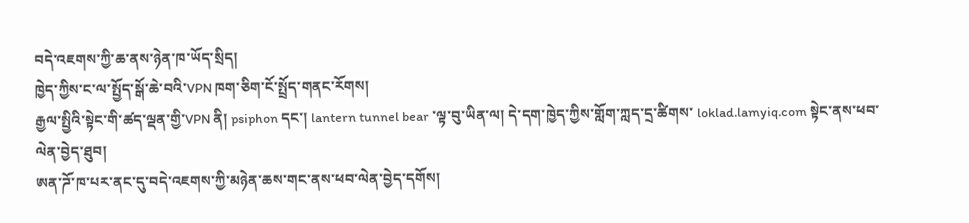བདེ་འཇགས་ཀྱི་ཆ་ནས་ཉེན་ཁ་ཡོད་སྲིད།
ཁྱེད་ཀྱིས་ང་ལ་སྤྱོད་སྒོ་ཆེ་བའི་VPN ཁག་ཅིག་ངོ་སྤྲོད་གནང་རོགས།
རྒྱལ་སྤྱིའི་སྟེང་གི་ཚད་ལྡན་གྱི་VPN ནི། psiphon དང་། lantern tunnel bear ་ལྟ་བུ་ཡིན་ལ། དེ་དག་ཁྱེད་ཀྱིས་གློག་ཀླད་དྲ་ཚིགས་ loklad.lamyiq.com སྟེང་ནས་ཕབ་ལེན་བྱེད་ཐུབ།
ཨན་ཌོ་ཁ་པར་ནང་དུ་བདེ་འཇགས་ཀྱི་མཉེན་ཆས་གང་ནས་ཕབ་ལེན་བྱེད་དགོས།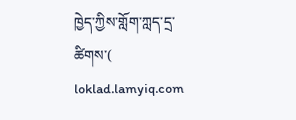ཁྱེད་ཀྱིས་གློག་ཀླད་དྲ་ཚིགས་( loklad.lamyiq.com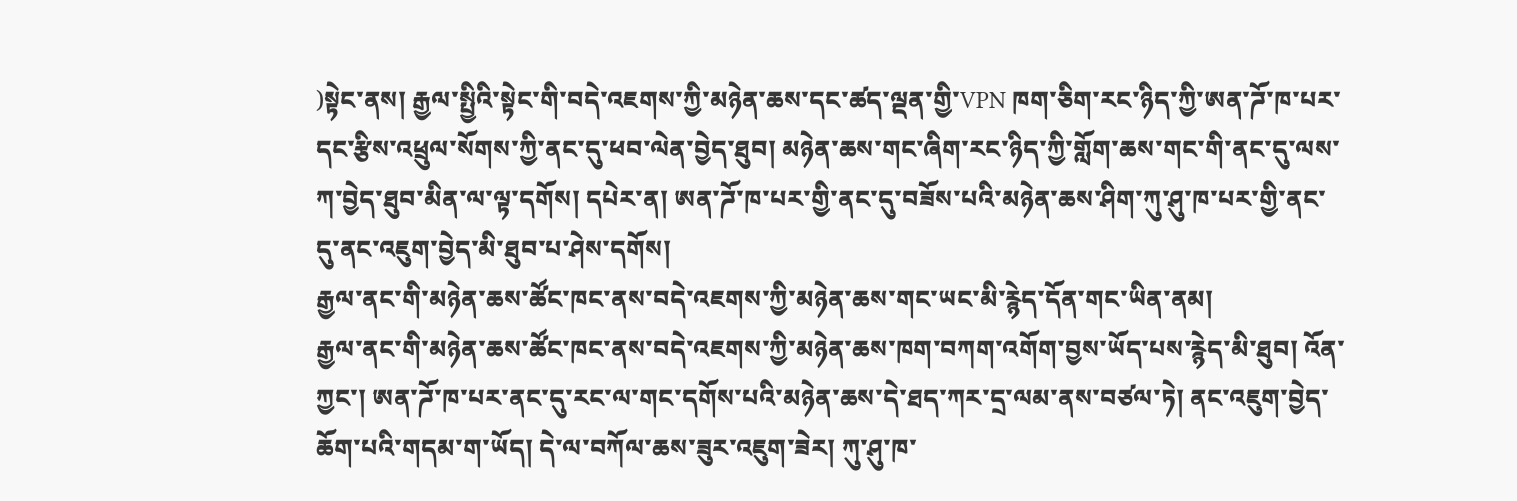)སྟེང་ནས། རྒྱལ་སྤྱིའི་སྟེང་གི་བདེ་འཇགས་ཀྱི་མཉེན་ཆས་དང་ཚད་ལྡན་གྱི་VPN ཁག་ཅིག་རང་ཉིད་ཀྱི་ཨན་ཌོ་ཁ་པར་དང་རྩིས་འཕྲུལ་སོགས་ཀྱི་ནང་དུ་ཕབ་ལེན་བྱེད་ཐུབ། མཉེན་ཆས་གང་ཞིག་རང་ཉིད་ཀྱི་གློག་ཆས་གང་གི་ནང་དུ་ལས་ཀ་བྱེད་ཐུབ་མིན་ལ་ལྟ་དགོས། དཔེར་ན། ཨན་ཌོ་ཁ་པར་གྱི་ནང་དུ་བཟོས་པའི་མཉེན་ཆས་ཤིག་ཀུ་ཤུ་ཁ་པར་གྱི་ནང་དུ་ནང་འཇུག་བྱེད་མི་ཐུབ་པ་ཤེས་དགོས།
རྒྱལ་ནང་གི་མཉེན་ཆས་ཚོང་ཁང་ནས་བདེ་འཇགས་ཀྱི་མཉེན་ཆས་གང་ཡང་མི་རྙེད་དོན་གང་ཡིན་ནམ།
རྒྱལ་ནང་གི་མཉེན་ཆས་ཚོང་ཁང་ནས་བདེ་འཇགས་ཀྱི་མཉེན་ཆས་ཁག་བཀག་འགོག་བྱས་ཡོད་པས་རྙེད་མི་ཐུབ། འོན་ཀྱང་། ཨན་ཌོ་ཁ་པར་ནང་དུ་རང་ལ་གང་དགོས་པའི་མཉེན་ཆས་དེ་ཐད་ཀར་དྲ་ལམ་ནས་བཙལ་ཏེ། ནང་འཇུག་བྱེད་ཆོག་པའི་གདམ་ག་ཡོད། དེ་ལ་བཀོལ་ཆས་ཟུར་འཇུག་ཟེར། ཀུ་ཤུ་ཁ་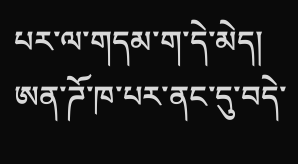པར་ལ་གདམ་ག་དེ་མེད། ཨན་ཌོ་ཁ་པར་ནང་དུ་བདེ་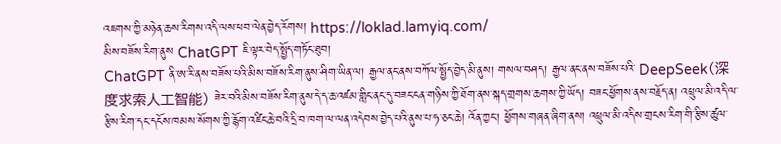འཇགས་ཀྱི་མཉེན་ཆས་རིགས་འདི་ལས་ཕབ་ལེན་བྱེད་རོགས། https://loklad.lamyiq.com/
མིས་བཟོས་རིག་ནུས ChatGPT ཇི་ལྟར་བེད་སྤྱོད་གཏོང་ཐུབ།
ChatGPT ནི་ཨ་རི་ནས་བཟོས་པའི་མིས་བཟོས་རིག་ནུས་ཤིག་ཡིན་ལ། རྒྱལ་ནང་ནས་བཀོལ་སྤྱོད་བྱེད་མི་ནུས། གསལ་བཤད། རྒྱལ་ནང་ནས་བཟོས་པའི་ DeepSeek(深度求索人工智能) ཟེར་བའི་མིས་བཟོས་རིག་ནུས་དེ་ད་ཆ་འཛམ་གླིང་ནང་དུ་བཟང་ངན་གཉིས་ཀྱི་ཐོག་ནས་སྐད་གྲགས་ཆགས་ཀྱི་ཡོད། བཟང་ཕྱོགས་ནས་བརྗོད་ན། འཕྲུལ་མི་འདི་ལ་རྩིས་རིག་དང་དངོས་ཁམས་སོགས་ཀྱི་རྙོག་འཛིང་ཆེ་བའི་དྲི་བ་ཁག་ལ་ལན་འདེབས་བྱེད་པའི་ནུས་པ་ཧ་ཅང་ཆེ། འོན་ཀྱང་། ཕྱོགས་གཞན་ཞིག་ནས། འཕྲུལ་མི་འདིས་གྲངས་རིག་གི་རྩིས་ཚུལ་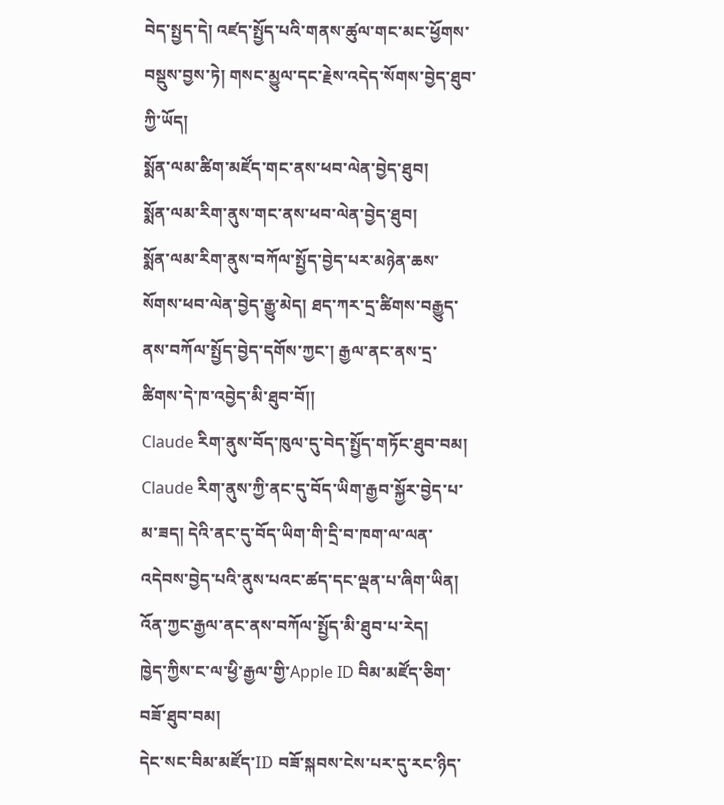བེད་སྤྱད་དེ། འཛད་སྤྱོད་པའི་གནས་ཚུལ་གང་མང་ཕྱོགས་བསྡུས་བྱས་ཏེ། གསང་མྱུལ་དང་རྗེས་འདེད་སོགས་བྱེད་ཐུབ་ཀྱི་ཡོད།
སྨོན་ལམ་ཚིག་མཛོད་གང་ནས་ཕབ་ལེན་བྱེད་ཐུབ།
སྨོན་ལམ་རིག་ནུས་གང་ནས་ཕབ་ལེན་བྱེད་ཐུབ།
སྨོན་ལམ་རིག་ནུས་བཀོལ་སྤྱོད་བྱེད་པར་མཉེན་ཆས་སོགས་ཕབ་ལེན་བྱེད་རྒྱུ་མེད། ཐད་ཀར་དྲ་ཚིགས་བརྒྱུད་ནས་བཀོལ་སྤྱོད་བྱེད་དགོས་ཀྱང་། རྒྱལ་ནང་ནས་དྲ་ཚིགས་དེ་ཁ་འབྱེད་མི་ཐུབ་བོ།།
Claude རིག་ནུས་བོད་ཁུལ་དུ་བེད་སྤྱོད་གཏོང་ཐུབ་བམ།
Claude རིག་ནུས་ཀྱི་ནང་དུ་བོད་ཡིག་རྒྱབ་སྐྱོར་བྱེད་པ་མ་ཟད། དེའི་ནང་དུ་བོད་ཡིག་གི་དྲི་བ་ཁག་ལ་ལན་འདེབས་བྱེད་པའི་ནུས་པའང་ཚད་དང་ལྡན་པ་ཞིག་ཡིན། འོན་ཀྱང་རྒྱལ་ནང་ནས་བཀོལ་སྤྱོད་མི་ཐུབ་པ་རེད།
ཁྱེད་ཀྱིས་ང་ལ་ཕྱི་རྒྱལ་གྱི་Apple ID བིམ་མཛོད་ཅིག་བཟོ་ཐུབ་བམ།
དེང་སང་བིམ་མཛོད་ID བཟོ་སྐབས་ངེས་པར་དུ་རང་ཉིད་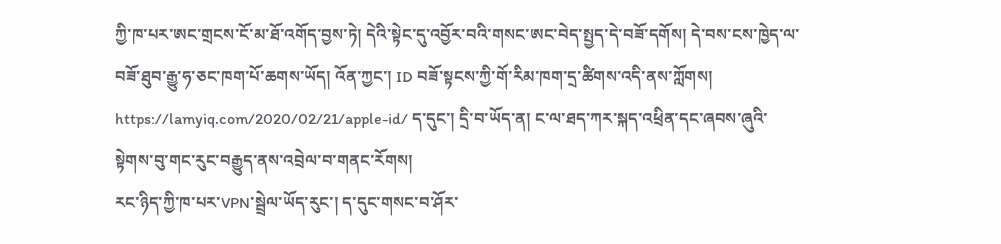ཀྱི་ཁ་པར་ཨང་གྲངས་ངོ་མ་ཐོ་འགོད་བྱས་ཏེ། དེའི་སྟེང་དུ་འབྱོར་བའི་གསང་ཨང་བེད་སྤྱད་དེ་བཟོ་དགོས། དེ་བས་ངས་ཁྱེད་ལ་བཟོ་ཐུབ་རྒྱུ་ཧ་ཅང་ཁག་པོ་ཆགས་ཡོད། འོན་ཀྱང་། ID བཟོ་སྟངས་ཀྱི་གོ་རིམ་ཁག་དྲ་ཚིགས་འདི་ནས་ཀློགས། https://lamyiq.com/2020/02/21/apple-id/ ད་དུང་། དྲི་བ་ཡོད་ན། ང་ལ་ཐད་ཀར་སྐད་འཕྲིན་དང་ཞབས་ཞུའི་སྟེགས་བུ་གང་རུང་བརྒྱུད་ནས་འབྲེལ་བ་གནང་རོགས།
རང་ཉིད་ཀྱི་ཁ་པར་VPN་སྦྲེལ་ཡོད་རུང་། ད་དུང་གསང་བ་ཤོར་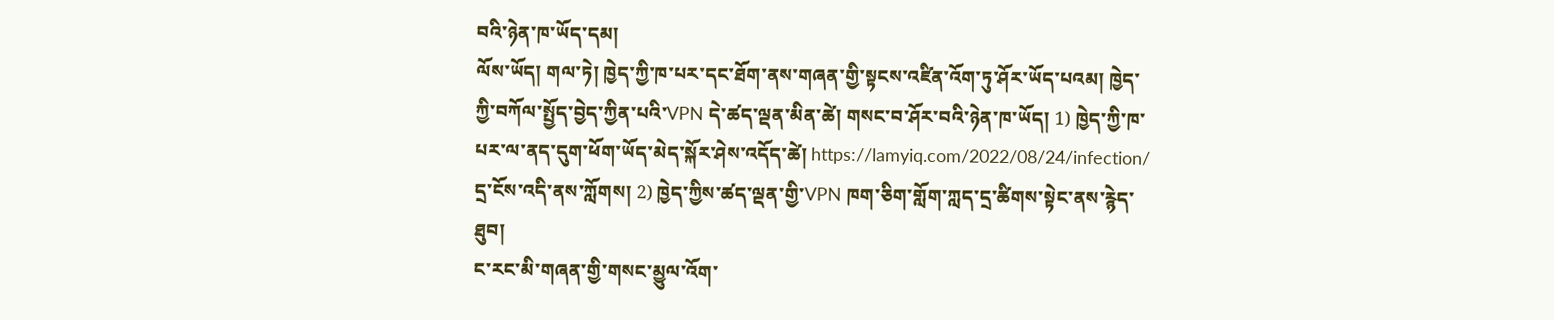བའི་ཉེན་ཁ་ཡོད་དམ།
ལོས་ཡོད། གལ་ཏེ། ཁྱེད་ཀྱི་ཁ་པར་དང་ཐོག་ནས་གཞན་གྱི་སྟངས་འཛིན་འོག་ཏུ་ཤོར་ཡོད་པའམ། ཁྱེད་ཀྱི་བཀོལ་སྤྱོད་བྱེད་ཀྱིན་པའི་VPN དེ་ཚད་ལྡན་མིན་ཚེ། གསང་བ་ཤོར་བའི་ཉེན་ཁ་ཡོད། 1) ཁྱེད་ཀྱི་ཁ་པར་ལ་ནད་དུག་ཕོག་ཡོད་མེད་སྐོར་ཤེས་འདོད་ཚེ། https://lamyiq.com/2022/08/24/infection/ དྲ་ངོས་འདི་ནས་ཀློགས། 2) ཁྱེད་ཀྱིས་ཚད་ལྡན་གྱི་VPN ཁག་ཅིག་གློག་ཀླད་དྲ་ཚིགས་སྟེང་ནས་རྙེད་ཐུབ།
ང་རང་མི་གཞན་གྱི་གསང་མྱུལ་འོག་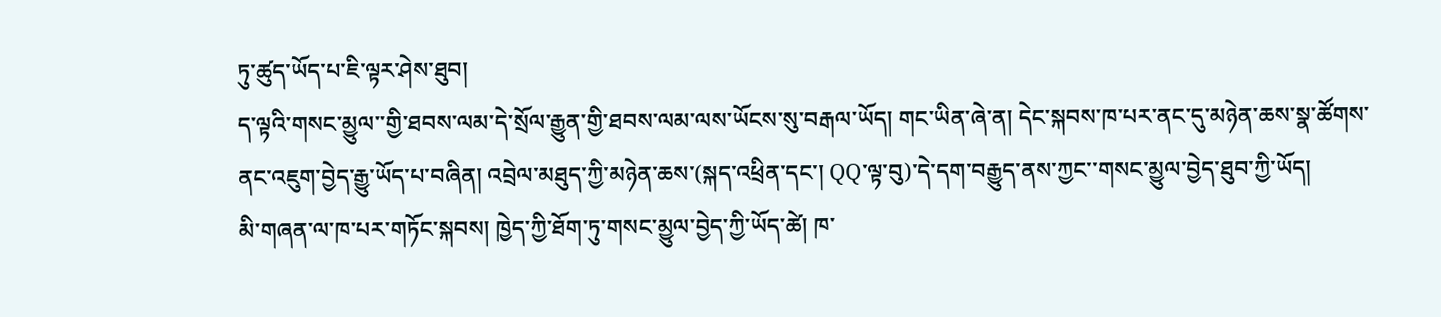ཏུ་ཚུད་ཡོད་པ་ཇི་ལྟར་ཤེས་ཐུབ།
ད་ལྟའི་གསང་མྱུལ་་གྱི་ཐབས་ལམ་དེ་སྲོལ་རྒྱུན་གྱི་ཐབས་ལམ་ལས་ཡོངས་སུ་བརྒལ་ཡོད། གང་ཡིན་ཞེ་ན། དེང་སྐབས་ཁ་པར་ནང་དུ་མཉེན་ཆས་སྣ་ཚོགས་ནང་འཇུག་བྱེད་རྒྱུ་ཡོད་པ་བཞིན། འབྲེལ་མཐུད་ཀྱི་མཉེན་ཆས་(སྐད་འཕྲིན་དང་། QQ་ལྟ་བུ)་དེ་དག་བརྒྱུད་ནས་ཀྱང་་གསང་མྱུལ་བྱེད་ཐུབ་ཀྱི་ཡོད།
མི་གཞན་ལ་ཁ་པར་གཏོང་སྐབས། ཁྱེད་ཀྱི་ཐོག་ཏུ་གསང་མྱུལ་བྱེད་ཀྱི་ཡོད་ཚེ། ཁ་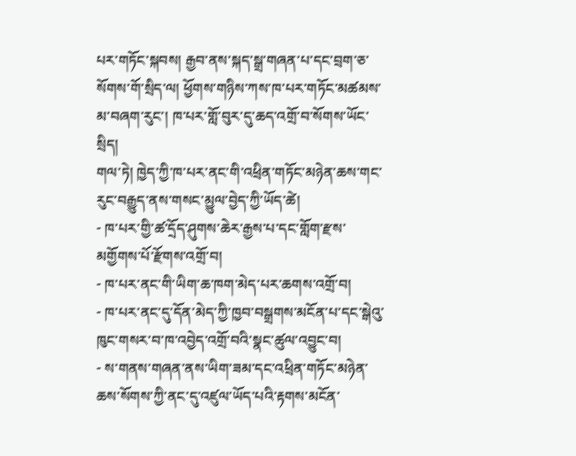པར་གཏོང་སྐབས། རྒྱབ་ནས་སྐད་སྒྲ་གཞན་པ་དང་བྲག་ཅ་སོགས་གོ་སྲིད་ལ། ཕྱོགས་གཉིས་ཀས་ཁ་པར་གཏོང་མཚམས་མ་བཞག་རུང་། ཁ་པར་གློ་བུར་དུ་ཆད་འགྲོ་བ་སོགས་ཡོང་སྲིད།
གལ་ཏེ། ཁྱེད་ཀྱི་ཁ་པར་ནང་གི་འཕྲིན་གཏོང་མཉེན་ཆས་གང་རུང་བརྒྱུད་ནས་གསང་མྱུལ་བྱེད་ཀྱི་ཡོད་ཚེ།
- ཁ་པར་གྱི་ཚ་དྲོད་ཤུགས་ཆེར་རྒྱས་པ་དང་གློག་རྫས་མགྱོགས་པོ་རྫོགས་འགྲོ་བ།
- ཁ་པར་ནང་གི་ཡིག་ཆ་ཁག་མེད་པར་ཆགས་འགྲོ་བ།
- ཁ་པར་ནང་དུ་དོན་མེད་ཀྱི་ཁྱབ་བསྒྲགས་མངོན་པ་དང་སྒེའུ་ཁུང་གསར་བ་ཁ་འབྱེད་འགྲོ་བའི་སྣང་ཚུལ་འབྱུང་བ།
- ས་གནས་གཞན་ནས་ཡིག་ཟམ་དང་འཕྲིན་གཏོང་མཉེན་ཆས་སོགས་ཀྱི་ནང་དུ་འཛུལ་ཡོད་པའི་རྟགས་མངོན་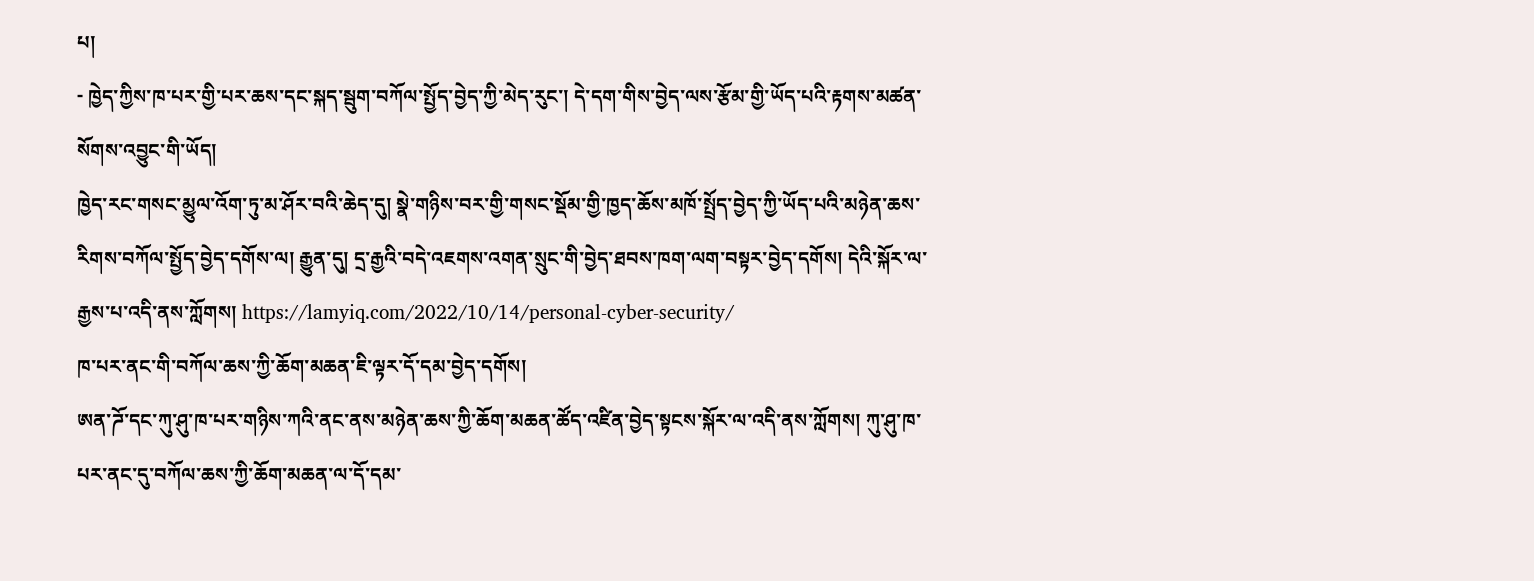པ།
- ཁྱེད་ཀྱིས་ཁ་པར་གྱི་པར་ཆས་དང་སྐད་སྦུག་བཀོལ་སྤྱོད་བྱེད་ཀྱི་མེད་རུང་། དེ་དག་གིས་བྱེད་ལས་རྩོམ་གྱི་ཡོད་པའི་རྟགས་མཚན་སོགས་འབྱུང་གི་ཡོད།
ཁྱེད་རང་གསང་མྱུལ་འོག་ཏུ་མ་ཤོར་བའི་ཆེད་དུ། སྣེ་གཉིས་བར་གྱི་གསང་སྡོམ་གྱི་ཁྱད་ཆོས་མཁོ་སྤྲོད་བྱེད་ཀྱི་ཡོད་པའི་མཉེན་ཆས་རིགས་བཀོལ་སྤྱོད་བྱེད་དགོས་ལ། རྒྱུན་དུ། དྲ་རྒྱའི་བདེ་འཇགས་འགན་སྲུང་གི་བྱེད་ཐབས་ཁག་ལག་བསྟར་བྱེད་དགོས། དེའི་སྐོར་ལ་རྒྱས་པ་འདི་ནས་ཀློགས། https://lamyiq.com/2022/10/14/personal-cyber-security/
ཁ་པར་ནང་གི་བཀོལ་ཆས་ཀྱི་ཆོག་མཆན་ཇི་ལྟར་དོ་དམ་བྱེད་དགོས།
ཨན་ཌོ་དང་ཀུ་ཤུ་ཁ་པར་གཉིས་ཀའི་ནང་ནས་མཉེན་ཆས་ཀྱི་ཆོག་མཆན་ཚོད་འཛིན་བྱེད་སྟངས་སྐོར་ལ་འདི་ནས་ཀློགས། ཀུ་ཤུ་ཁ་པར་ནང་དུ་བཀོལ་ཆས་ཀྱི་ཆོག་མཆན་ལ་དོ་དམ་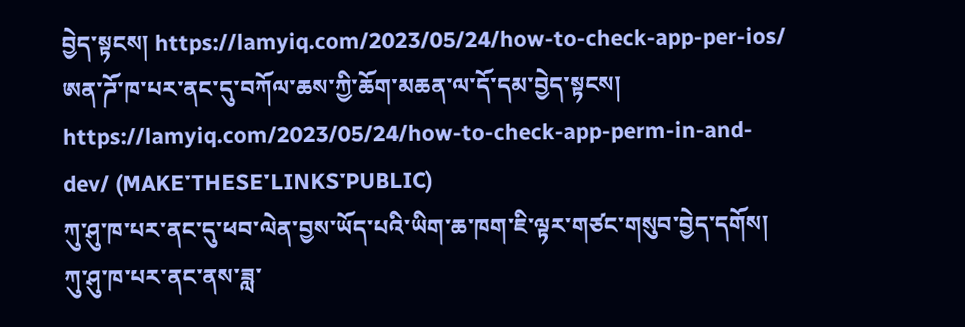བྱེད་སྟངས། https://lamyiq.com/2023/05/24/how-to-check-app-per-ios/ ཨན་ཌོ་ཁ་པར་ནང་དུ་བཀོལ་ཆས་ཀྱི་ཆོག་མཆན་ལ་དོ་དམ་བྱེད་སྟངས། https://lamyiq.com/2023/05/24/how-to-check-app-perm-in-and-dev/ (MAKE་THESE་LINKS་PUBLIC)
ཀུ་ཤུ་ཁ་པར་ནང་དུ་ཕབ་ལེན་བྱས་ཡོད་པའི་ཡིག་ཆ་ཁག་ཇི་ལྟར་གཙང་གསུབ་བྱེད་དགོས།
ཀུ་ཤུ་ཁ་པར་ནང་ནས་ཟླ་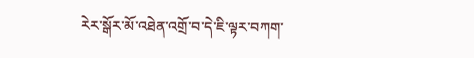རེར་སྒོར་མོ་འཐེན་འགྲོ་བ་དེ་ཇི་ལྟར་བཀག་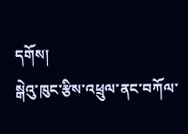དགོས།
སྒེའུ་ཁུང་རྩིས་འཕྲུལ་ནང་བཀོལ་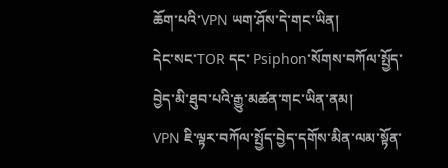ཆོག་པའི་VPN ཡག་ཤོས་དེ་གང་ཡིན།
དེང་སང་TOR དང་ Psiphon་སོགས་བཀོལ་སྤྱོད་བྱེད་མི་ཐུབ་པའི་རྒྱུ་མཚན་གང་ཡིན་ནམ།
VPN ཇི་ལྟར་བཀོལ་སྤྱོད་བྱེད་དགོས་མིན་ལམ་སྟོན་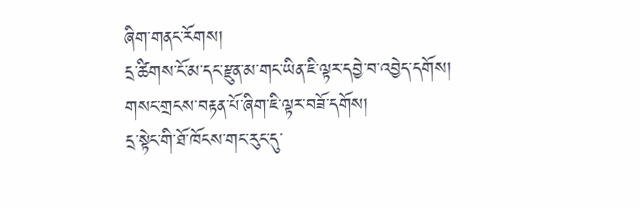ཞིག་གནང་རོགས།
དྲ་ཚིགས་ངོ་མ་དང་རྫུན་མ་གང་ཡིན་ཇི་ལྟར་དབྱེ་བ་འབྱེད་དགོས།
གསང་གྲངས་བརྟན་པོ་ཞིག་ཇི་ལྟར་བཟོ་དགོས།
དྲ་སྟེང་གི་ཐོ་ཁོངས་གང་རུང་དུ་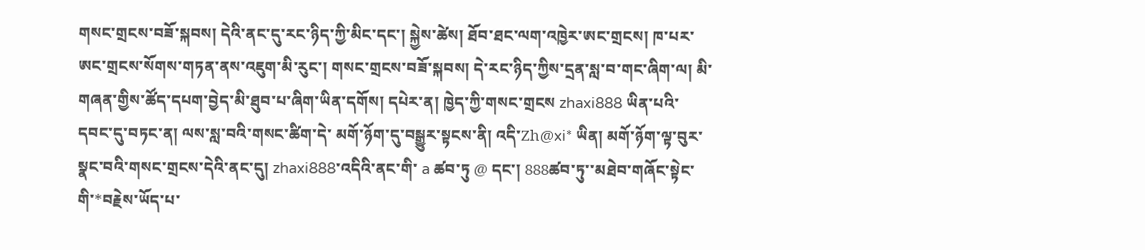གསང་གྲངས་བཟོ་སྐབས། དེའི་ནང་དུ་རང་ཉིད་ཀྱི་མིང་དང་། སྐྱེས་ཚེས། ཐོབ་ཐང་ལག་འཁྱེར་ཨང་གྲངས། ཁ་པར་ཨང་གྲངས་སོགས་གཏན་ནས་འཇུག་མི་རུང་། གསང་གྲངས་བཟོ་སྐབས། དེ་རང་ཉིད་ཀྱིས་དྲན་སླ་བ་གང་ཞིག་ལ། མི་གཞན་གྱིས་ཚོད་དཔག་བྱེད་མི་ཐུབ་པ་ཞིག་ཡིན་དགོས། དཔེར་ན། ཁྱེད་ཀྱི་གསང་གྲངས zhaxi888 ཡིན་པའི་དབང་དུ་བཏང་ན། ལས་སླ་བའི་གསང་ཚིག་དེ་ མགོ་ཉོག་དུ་བསྒྱུར་སྟངས་ནི། འདི་Zh@xi* ཡིན། མགོ་ཉོག་ལྟ་བུར་སྣང་བའི་གསང་གྲངས་དེའི་ནང་དུ། zhaxi888་འདིའི་ནང་གི་ a ཚབ་ཏུ @ དང་། 888ཚབ་ཏུ་་མཐེབ་གཞོང་སྟེང་གི་*བརྗེས་ཡོད་པ་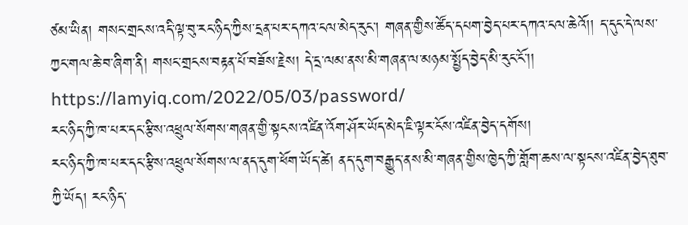ཙམ་ཡིན། གསང་གྲངས་འདི་ལྟ་བུ་རང་ཉིད་ཀྱིས་དྲན་པར་དཀའ་ངལ་མེད་རུང་། གཞན་གྱིས་ཚོད་དཔག་བྱེད་པར་དཀའ་ངལ་ཆེའོ།། ད་དུང་དེ་ལས་ཀྱང་གལ་ཆེ་བ་ཞིག་ནི། གསང་གྲངས་བརྟན་པོ་བཟོས་རྗེས། དེ་དྲ་ལམ་ནས་མི་གཞན་ལ་མཉམ་སྤྱོད་བྱེད་མི་རུང་ངོ་།། https://lamyiq.com/2022/05/03/password/
རང་ཉིད་ཀྱི་ཁ་པར་དང་རྩིས་འཕྲུལ་སོགས་གཞན་གྱི་སྟངས་འཛིན་འོག་ཤོར་ཡོད་མེད་ཇི་ལྟར་ངོས་འཛིན་བྱེད་དགོས།
རང་ཉིད་ཀྱི་ཁ་པར་དང་རྩིས་འཕྲུལ་སོགས་ལ་ནད་དུག་ཕོག་ཡོད་ཚེ། ནད་དུག་བརྒྱུད་ནས་མི་གཞན་གྱིས་ཁྱེད་ཀྱི་གློག་ཆས་ལ་སྟངས་འཛིན་བྱེད་ཐུབ་ཀྱི་ཡོད། རང་ཉིད་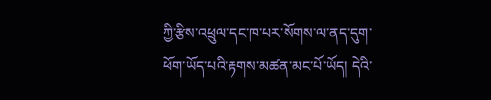ཀྱི་རྩིས་འཕྲུལ་དང་ཁ་པར་སོགས་ལ་ནད་དུག་ཕོག་ཡོད་པའི་རྟགས་མཚན་མང་པོ་ཡོད། དེའི་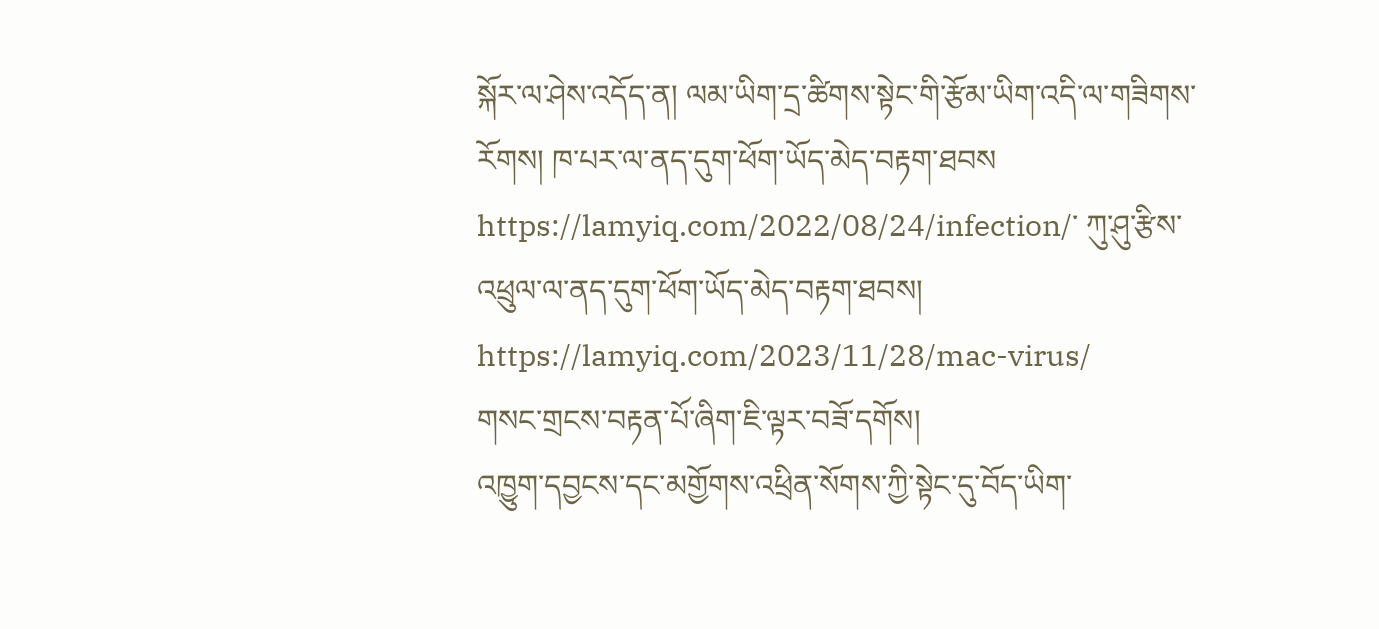སྐོར་ལ་ཤེས་འདོད་ན། ལམ་ཡིག་དྲ་ཚིགས་སྟེང་གི་རྩོམ་ཡིག་འདི་ལ་གཟིགས་རོགས། ཁ་པར་ལ་ནད་དུག་ཕོག་ཡོད་མེད་བརྟག་ཐབས https://lamyiq.com/2022/08/24/infection/་ ཀུ་ཤུ་རྩིས་འཕྲུལ་ལ་ནད་དུག་ཕོག་ཡོད་མེད་བརྟག་ཐབས། https://lamyiq.com/2023/11/28/mac-virus/
གསང་གྲངས་བརྟན་པོ་ཞིག་ཇི་ལྟར་བཟོ་དགོས།
འཁྱུག་དབྱངས་དང་མགྱོགས་འཕྲིན་སོགས་ཀྱི་སྟེང་དུ་བོད་ཡིག་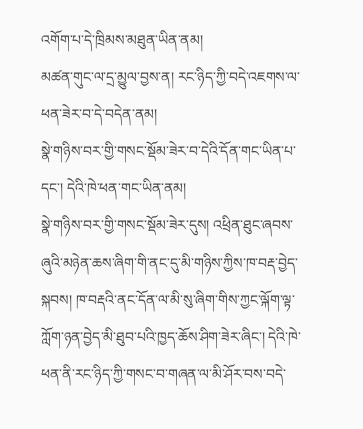འགོག་པ་དེ་ཁྲིམས་མཐུན་ཡིན་ནམ།
མཚན་གུང་ལ་དྲ་མྱུལ་བྱས་ན། རང་ཉིད་ཀྱི་བདེ་འཇགས་ལ་ཕན་ཟེར་བ་དེ་བདེན་ནམ།
སྣེ་གཉིས་བར་གྱི་གསང་སྡོམ་ཟེར་བ་དེའི་དོན་གང་ཡིན་པ་དང་། དེའི་ཁེ་ཕན་གང་ཡིན་ནམ།
སྣེ་གཉིས་བར་གྱི་གསང་སྡོམ་ཟེར་དུས། འཕྲིན་ཐུང་ཞབས་ཞུའི་མཉེན་ཆས་ཞིག་གི་ནང་དུ་མི་གཉིས་ཀྱིས་ཁ་བརྡ་བྱེད་སྐབས། ཁ་བརྡའི་ནང་དོན་ལ་མི་སུ་ཞིག་གིས་ཀྱང་ལྐོག་ལྟ་ཀློག་ཉན་བྱེད་མི་ཐུབ་པའི་ཁྱད་ཆོས་ཤིག་ཟེར་ཞིང་། དེའི་ཁེ་ཕན་ནི་རང་ཉིད་ཀྱི་གསང་བ་གཞན་ལ་མི་ཤོར་བས་བདེ་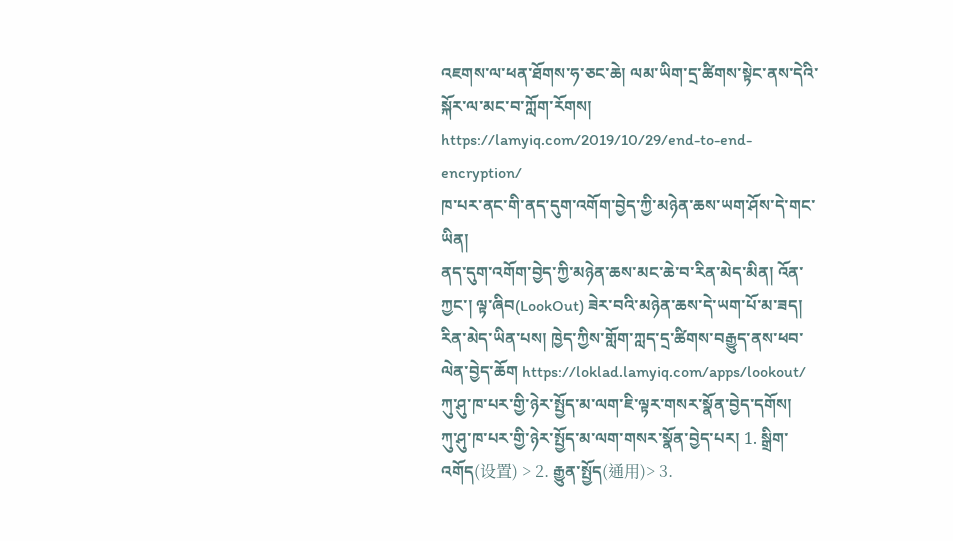འཇགས་ལ་ཕན་ཐོགས་ཧ་ཅང་ཆེ། ལམ་ཡིག་དྲ་ཚིགས་སྟེང་ནས་དེའི་སྐོར་ལ་མང་བ་ཀློག་རོགས། https://lamyiq.com/2019/10/29/end-to-end-encryption/
ཁ་པར་ནང་གི་ནད་དུག་འགོག་བྱེད་ཀྱི་མཉེན་ཆས་ཡག་ཤོས་དེ་གང་ཡིན།
ནད་དུག་འགོག་བྱེད་ཀྱི་མཉེན་ཆས་མང་ཆེ་བ་རིན་མེད་མིན། འོན་ཀྱང་། ལྟ་ཞིབ(LookOut) ཟེར་བའི་མཉེན་ཆས་དེ་ཡག་པོ་མ་ཟད། རིན་མེད་ཡིན་པས། ཁྱེད་ཀྱིས་གློག་ཀླད་དྲ་ཚིགས་བརྒྱུད་ནས་ཕབ་ལེན་བྱེད་ཆོག https://loklad.lamyiq.com/apps/lookout/
ཀུ་ཤུ་ཁ་པར་གྱི་ཉེར་སྤྱོད་མ་ལག་ཇི་ལྟར་གསར་སྣོན་བྱེད་དགོས།
ཀུ་ཤུ་ཁ་པར་གྱི་ཉེར་སྤྱོད་མ་ལག་གསར་སྣོན་བྱེད་པར། 1. སྒྲིག་འགོད(设置) > 2. རྒྱུན་སྤྱོད(通用)> 3.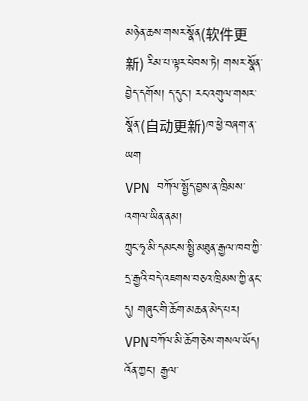མཉེན་ཆས་གསར་སྣོན(软件更新) རིམ་པ་ལྟར་ཕེབས་ཏེ། གསར་སྣོན་བྱེད་དགོས། ད་དུང་། རང་འགུལ་གསར་སྣོན་(自动更新)ཁ་ཕྱེ་བཞག་ན་ཡག
VPN བཀོལ་སྤྱོད་བྱས་ན་ཁྲིམས་འགལ་ཡིན་ནམ།
ཀྲུང་ཧྭ་མི་དམངས་སྤྱི་མཐུན་རྒྱལ་ཁབ་ཀྱི་དྲ་རྒྱའི་བདེ་འཇགས་བཅའ་ཁྲིམས་ཀྱི་ནང་དུ། གཞུང་གི་ཆོག་མཆན་མེད་པར། VPN་བཀོལ་མི་ཆོག་ཅེས་གསལ་ཡོད། འོན་ཀྱང་། རྒྱལ་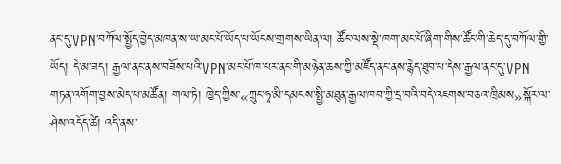ནང་དུ་VPN་བཀོལ་སྤྱོད་བྱེད་མཁན་ས་ཡ་མང་པོ་ཡོད་པ་ཡོངས་གྲགས་ཡིན་ལ། ཚོང་ལས་སྡེ་ཁག་མང་པོ་ཞིག་གིས་ཚོང་གི་ཆེད་དུ་བཀོལ་གྱི་ཡོད། དེ་མ་ཟད། རྒྱལ་ནང་ནས་བཟོས་པའི་VPN་མང་པོ་ཁ་པར་ནང་གི་མཉེན་ཆས་ཀྱི་མཛོད་ནང་ནས་རྙེད་ཐུབ་པ་དེས་རྒྱལ་ནང་དུ་VPN གཏན་འགོག་བྱས་མེད་པ་མཚོན། གལ་ཏེ། ཁྱེད་ཀྱིས་«ཀྲུང་ཧྭ་མི་དམངས་སྤྱི་མཐུན་རྒྱལ་ཁབ་ཀྱི་དྲ་བའི་བདེ་འཇགས་བཅའ་ཁྲིམས»སྐོར་ལ་ཤེས་འདོད་ཚེ། འདི་ནས་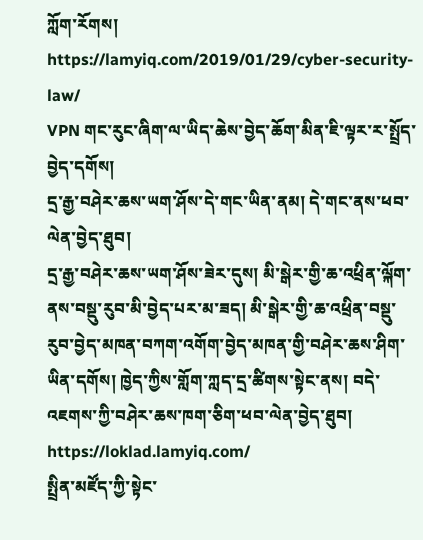ཀློག་རོགས། https://lamyiq.com/2019/01/29/cyber-security-law/
VPN གང་རུང་ཞིག་ལ་ཡིད་ཆེས་བྱེད་ཆོག་མིན་ཇི་ལྟར་ར་སྤྲོད་བྱེད་དགོས།
དྲ་རྒྱ་བཤེར་ཆས་ཡག་ཤོས་དེ་གང་ཡིན་ནམ། དེ་གང་ནས་ཕབ་ལེན་བྱེད་ཐུབ།
དྲ་རྒྱ་བཤེར་ཆས་ཡག་ཤོས་ཟེར་དུས། མི་སྒེར་གྱི་ཆ་འཕྲིན་ལྐོག་ནས་བསྡུ་རུབ་མི་བྱེད་པར་མ་ཟད། མི་སྒེར་གྱི་ཆ་འཕྲིན་བསྡུ་རུབ་བྱེད་མཁན་བཀག་འགོག་བྱེད་མཁན་གྱི་བཤེར་ཆས་ཤིག་ཡིན་དགོས། ཁྱེད་ཀྱིས་གློག་ཀླད་དྲ་ཚིགས་སྟེང་ནས། བདེ་འཇགས་ཀྱི་བཤེར་ཆས་ཁག་ཅིག་ཕབ་ལེན་བྱེད་ཐུབ། https://loklad.lamyiq.com/
སྤྲིན་མཛོད་ཀྱི་སྟེང་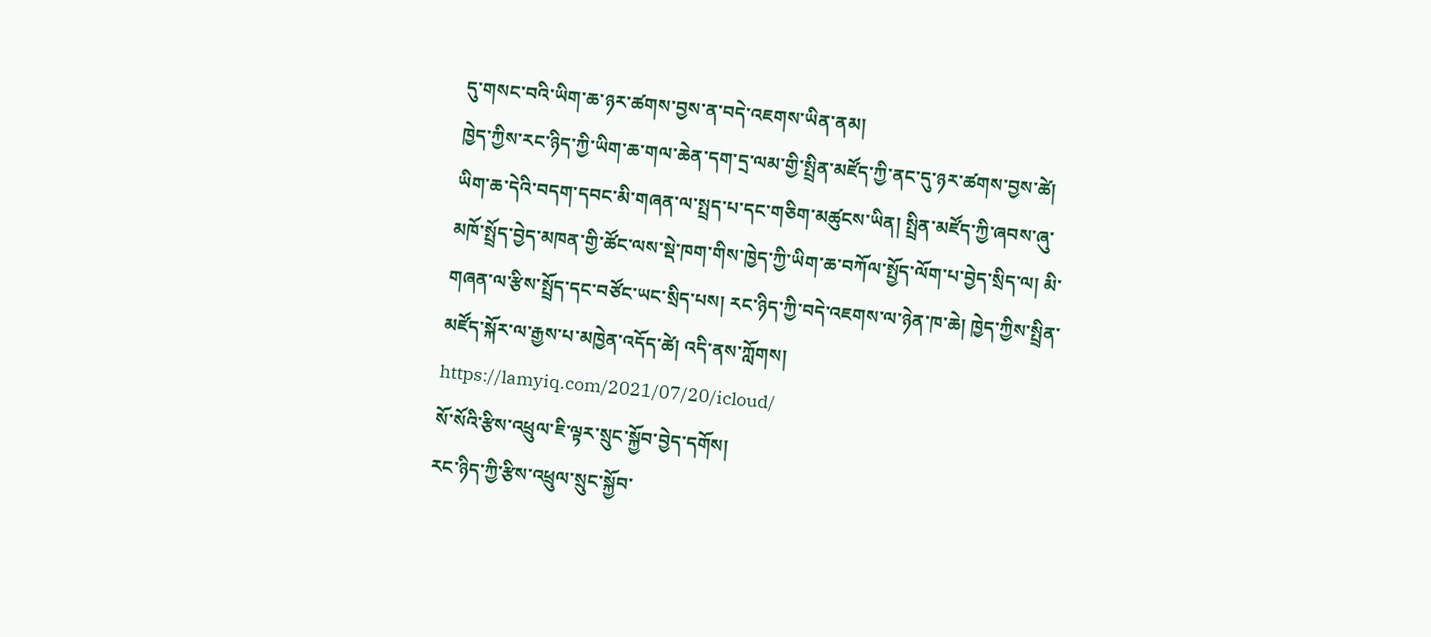དུ་གསང་བའི་ཡིག་ཆ་ཉར་ཚགས་བྱས་ན་བདེ་འཇགས་ཡིན་ནམ།
ཁྱེད་ཀྱིས་རང་ཉིད་ཀྱི་ཡིག་ཆ་གལ་ཆེན་དག་དྲ་ལམ་གྱི་སྤྲིན་མཛོད་ཀྱི་ནང་དུ་ཉར་ཚགས་བྱས་ཚེ། ཡིག་ཆ་དེའི་བདག་དབང་མི་གཞན་ལ་སྤྲད་པ་དང་གཅིག་མཚུངས་ཡིན། སྤྲིན་མཛོད་ཀྱི་ཞབས་ཞུ་མཁོ་སྤྲོད་བྱེད་མཁན་གྱི་ཚོང་ལས་སྡེ་ཁག་གིས་ཁྱེད་ཀྱི་ཡིག་ཆ་བཀོལ་སྤྱོད་ལོག་པ་བྱེད་སྲིད་ལ། མི་གཞན་ལ་རྩིས་སྤྲོད་དང་བཙོང་ཡང་སྲིད་པས། རང་ཉིད་ཀྱི་བདེ་འཇགས་ལ་ཉེན་ཁ་ཆེ། ཁྱེད་ཀྱིས་སྤྲིན་མཛོད་སྐོར་ལ་རྒྱས་པ་མཁྱེན་འདོད་ཚེ། འདི་ནས་ཀློགས། https://lamyiq.com/2021/07/20/icloud/
སོ་སོའི་རྩིས་འཕྲུལ་ཇི་ལྟར་སྲུང་སྐྱོབ་བྱེད་དགོས།
རང་ཉིད་ཀྱི་རྩིས་འཕྲུལ་སྲུང་སྐྱོབ་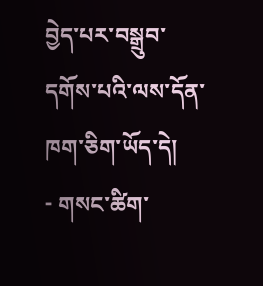བྱེད་པར་བསྒྲུབ་དགོས་པའི་ལས་དོན་ཁག་ཅིག་ཡོད་དེ།
- གསང་ཚིག་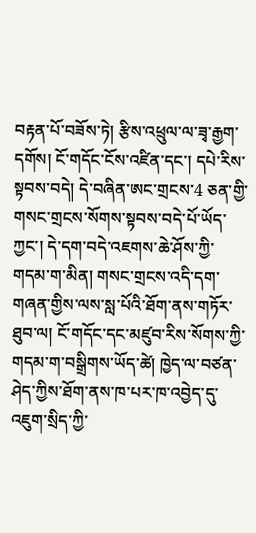བརྟན་པོ་བཟོས་ཏེ། རྩིས་འཕྲུལ་ལ་ཟྭ་རྒྱག་དགོས། ངོ་གདོང་ངོས་འཛིན་དང་། དཔེ་རིས་སྟབས་བདེ། དེ་བཞིན་ཨང་གྲངས་4 ཅན་གྱི་གསང་གྲངས་སོགས་སྟབས་བདེ་པོ་ཡོད་ཀྱང་། དེ་དག་བདེ་འཇགས་ཆེ་ཤོས་ཀྱི་གདམ་ག་མིན། གསང་གྲངས་འདི་དག་གཞན་གྱིས་ལས་སླ་པོའི་ཐོག་ནས་གཏོར་ཐུབ་ལ། ངོ་གདོང་དང་མཛུབ་རིས་སོགས་ཀྱི་གདམ་ག་བསྒྲིགས་ཡོད་ཚེ། ཁྱེད་ལ་བཙན་ཤེད་ཀྱིས་ཐོག་ནས་ཁ་པར་ཁ་འབྱེད་དུ་འཇུག་སྲིད་ཀྱི་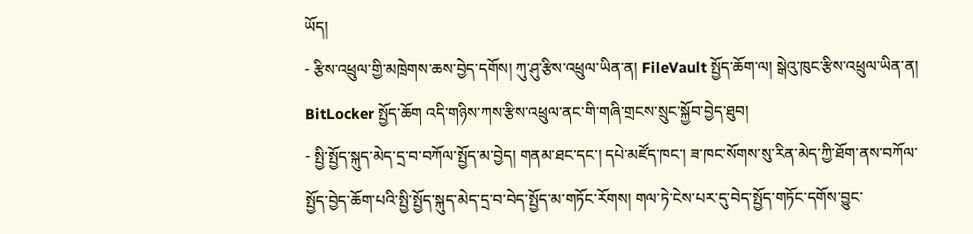ཡོད།
- རྩིས་འཕྲུལ་གྱི་མཁྲེགས་ཆས་བྱེད་དགོས། ཀུ་ཤུ་རྩིས་འཕྲུལ་ཡིན་ན། FileVault སྤྱོད་ཆོག་ལ། སྒེའུ་ཁུང་རྩིས་འཕྲུལ་ཡིན་ན། BitLocker སྤྱོད་ཆོག འདི་གཉིས་ཀས་རྩིས་འཕྲུལ་ནང་གི་གཞི་གྲངས་སྲུང་སྐྱོབ་བྱེད་ཐུབ།
- སྤྱི་སྤྱོད་སྐུད་མེད་དྲ་བ་བཀོལ་སྤྱོད་མ་བྱེད། གནམ་ཐང་དང་། དཔེ་མཛོད་ཁང་། ཟ་ཁང་སོགས་སུ་རིན་མེད་ཀྱི་ཐོག་ནས་བཀོལ་སྤྱོད་བྱེད་ཆོག་པའི་སྤྱི་སྤྱོད་སྐུད་མེད་དྲ་བ་བེད་སྤྱོད་མ་གཏོང་རོགས། གལ་ཏེ་ངེས་པར་དུ་བེད་སྤྱོད་གཏོང་དགོས་བྱུང་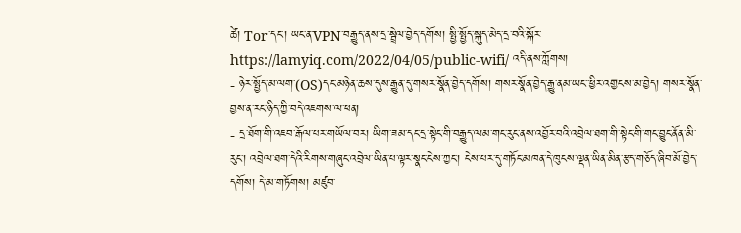ཚེ། Tor་དང་། ཡང་ན་VPN་བརྒྱུད་ནས་དྲ་སྦྲེལ་བྱེད་དགོས། སྤྱི་སྤྱོད་སྐུད་མེད་དྲ་བའི་སྐོར་https://lamyiq.com/2022/04/05/public-wifi/ འདི་ནས་ཀློགས།
- ཉེར་སྤྱོད་མ་ལག་(OS)དང་མཉེན་ཆས་དུས་རྒྱུན་དུ་གསར་སྣོན་བྱེད་དགོས། གསར་སྣོན་བྱེད་རྒྱུ་ནམ་ཡང་་ཕྱིར་འགྱངས་མ་བྱེད། གསར་སྣོན་བྱས་ན་རང་ཉིད་ཀྱི་བདེ་འཇགས་ལ་ཕན།
- དྲ་ཐོག་གི་འཇབ་རྒོལ་པར་གཡོལ་བར། ཡིག་ཟམ་དང་དྲ་སྟེང་གི་བརྒྱུད་ལམ་གང་རུང་ནས་འབྱོར་བའི་འབྲེལ་ཐག་གི་སྟེང་གི་གང་བྱུང་ནོན་མི་རུང་། འབྲེལ་ཐག་དེའི་རིགས་གཞུང་འབྲེལ་ཡིན་པ་ལྟར་སྣང་ངེས་ཀྱང་། ངེས་པར་དུ་གཏོང་མཁན་དེ་ཁུངས་ལྡན་ཡིན་མིན་རྩད་གཅོད་ཞིབ་མོ་བྱེད་དགོས། དེ་མ་གཏོགས། མཛུབ་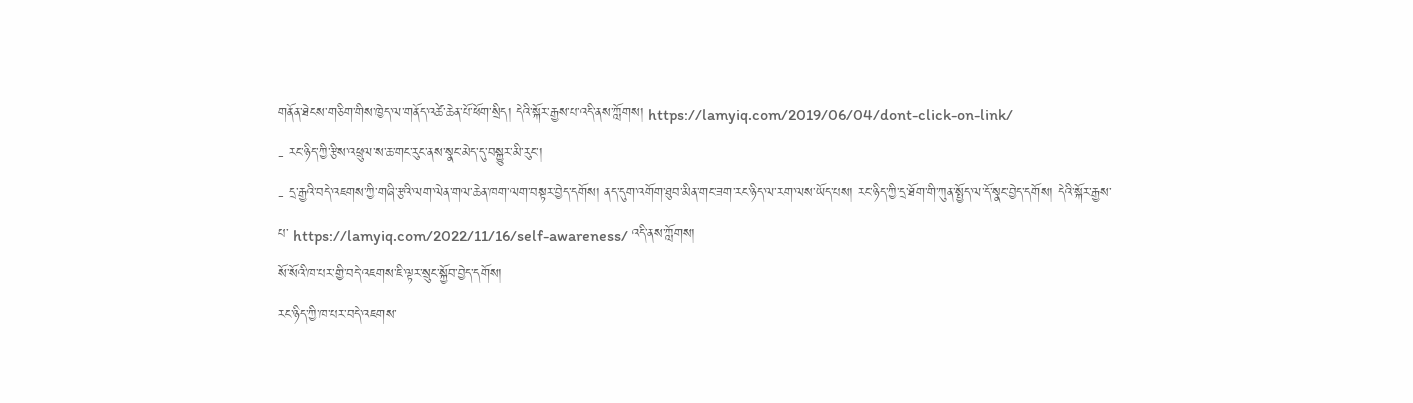གནོན་ཐེངས་གཅིག་གིས་ཁྱེད་ལ་གནོད་འཚེ་ཆེན་པོ་ཕོག་སྲིད། དེའི་སྐོར་རྒྱས་པ་འདི་ནས་ཀློགས། https://lamyiq.com/2019/06/04/dont-click-on-link/
- རང་ཉིད་ཀྱི་རྩིས་འཕྲུལ་ས་ཆ་གང་རུང་ནས་སྣང་མེད་དུ་བསྐྱུར་མི་རུང་།
- དྲ་རྒྱའི་བདེ་འཇགས་ཀྱི་གཞི་རྩའི་ལག་ལེན་གལ་ཆེན་ཁག་ལག་བསྟར་བྱེད་དགོས། ནད་དུག་འགོག་ཐུབ་མིན་གང་ཟག་རང་ཉིད་ལ་རག་ལས་ཡོད་པས། རང་ཉིད་ཀྱི་དྲ་ཐོག་གི་ཀུན་སྤྱོད་ལ་དོ་སྣང་བྱེད་དགོས། དེའི་སྐོར་རྒྱས་པ་ https://lamyiq.com/2022/11/16/self-awareness/ འདི་ནས་ཀློགས།
སོ་སོའི་ཁ་པར་གྱི་བདེ་འཇགས་ཇི་ལྟར་སྲུང་སྐྱོབ་བྱེད་དགོས།
རང་ཉིད་ཀྱི་ཁ་པར་བདེ་འཇགས་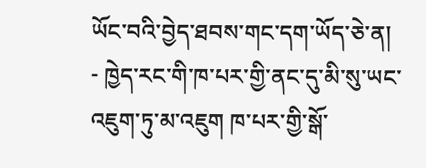ཡོང་བའི་བྱེད་ཐབས་གང་དག་ཡོད་ཅེ་ན།
- ཁྱེད་རང་གི་ཁ་པར་གྱི་ནང་དུ་མི་སུ་ཡང་འཇུག་ཏུ་མ་འཇུག ཁ་པར་གྱི་སྒོ་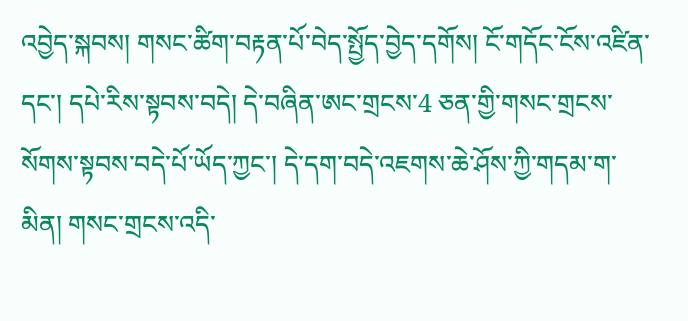འབྱེད་སྐབས། གསང་ཚིག་བརྟན་པོ་བེད་སྤྱོད་བྱེད་དགོས། ངོ་གདོང་ངོས་འཛིན་དང་། དཔེ་རིས་སྟབས་བདེ། དེ་བཞིན་ཨང་གྲངས་4 ཅན་གྱི་གསང་གྲངས་སོགས་སྟབས་བདེ་པོ་ཡོད་ཀྱང་། དེ་དག་བདེ་འཇགས་ཆེ་ཤོས་ཀྱི་གདམ་ག་མིན། གསང་གྲངས་འདི་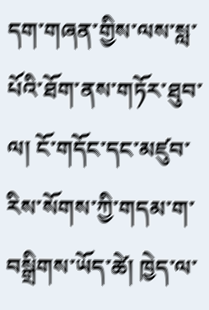དག་གཞན་གྱིས་ལས་སླ་པོའི་ཐོག་ནས་གཏོར་ཐུབ་ལ། ངོ་གདོང་དང་མཛུབ་རིས་སོགས་ཀྱི་གདམ་ག་བསྒྲིགས་ཡོད་ཚེ། ཁྱེད་ལ་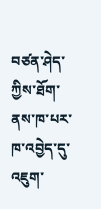བཙན་ཤེད་ཀྱིས་ཐོག་ནས་ཁ་པར་ཁ་འབྱེད་དུ་འཇུག་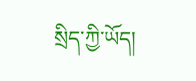སྲིད་ཀྱི་ཡོད།